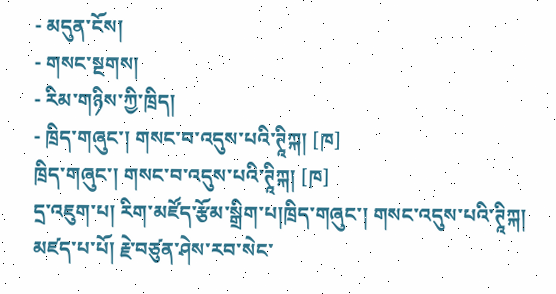- མདུན་ངོས།
- གསང་སྔགས།
- རིམ་གཉིས་ཀྱི་ཁྲིད།
- ཁྲིད་གཞུང་། གསང་བ་འདུས་པའི་ཊཱིཀྐ། [ཁ]
ཁྲིད་གཞུང་། གསང་བ་འདུས་པའི་ཊཱིཀྐ། [ཁ]
དྲ་འཇུག་པ། རིག་མཛོད་རྩོམ་སྒྲིག་པ།ཁྲིད་གཞུང་། གསང་འདུས་པའི་ཊཱིཀྐ།
མཛད་པ་པོ། རྗེ་བཙུན་ཤེས་རབ་སེང་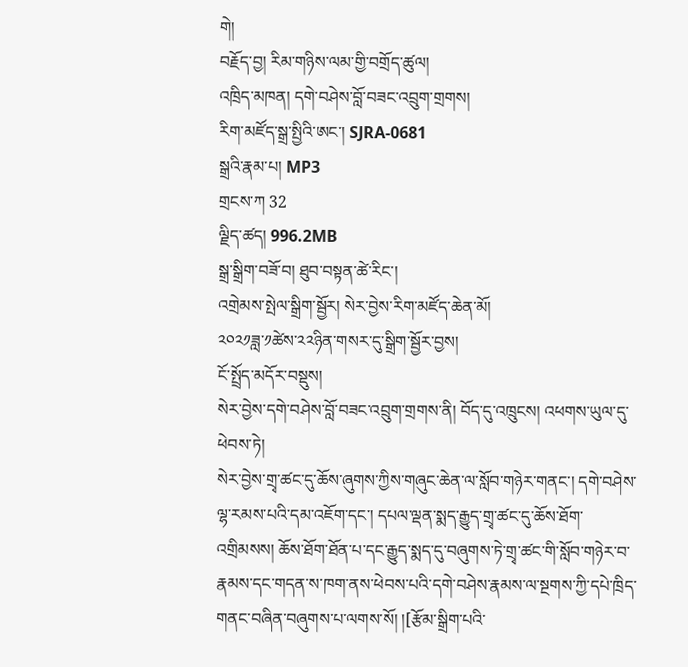གེ།
བརྗོད་བྱ། རིམ་གཉིས་ལམ་གྱི་བགྲོད་ཚུལ།
འཁྲིད་མཁན། དགེ་བཤེས་བློ་བཟང་འབྲུག་གྲགས།
རིག་མཛོད་སྒྲ་སྤྱིའི་ཨང་། SJRA-0681
སྒྲའི་རྣམ་པ། MP3
གྲངས་ཀ 32
ལྗིད་ཚད། 996.2MB
སྒྲ་སྒྲིག་བཟོ་བ། ཐུབ་བསྟན་ཚེ་རིང་།
འགྲེམས་སྤེལ་སྒྲིག་སྦྱོར། སེར་བྱེས་རིག་མཛོད་ཆེན་མོ།
༢༠༢༡ཟླ་༡ཚེས་༢༢ཉིན་གསར་དུ་སྒྲིག་སྦྱོར་བྱས།
ངོ་སྤྲོད་མདོར་བསྡུས།
སེར་བྱེས་དགེ་བཤེས་བློ་བཟང་འབྲུག་གྲགས་ནི། བོད་དུ་འཁྲུངས། འཕགས་ཡུལ་དུ་ཕེབས་ཏེ།
སེར་བྱེས་གྲྭ་ཚང་དུ་ཆོས་ཞུགས་ཀྱིས་གཞུང་ཆེན་ལ་སློབ་གཉེར་གནང་། དགེ་བཤེས་ལྷ་རམས་པའི་དམ་འཇོག་དང་། དཔལ་ལྡན་སྨད་རྒྱུད་གྲྭ་ཚང་དུ་ཆོས་ཐོག་འགྲིམསས། ཆོས་ཐོག་ཐོན་པ་དང་རྒྱུད་སྨད་དུ་བཞུགས་ཏེ་གྲྭ་ཚང་གི་སློབ་གཉེར་བ་རྣམས་དང་གདན་ས་ཁག་ནས་ཕེབས་པའི་དགེ་བཤེས་རྣམས་ལ་སྔགས་ཀྱི་དཔེ་ཁྲིད་གནང་བཞིན་བཞུགས་པ་ལགས་སོ། །[རྩོམ་སྒྲིག་པའི་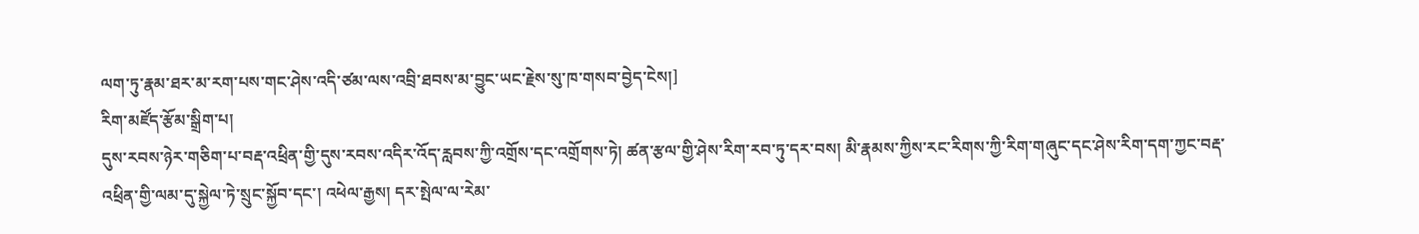ལག་ཏུ་རྣམ་ཐར་མ་རག་པས་གང་ཤེས་འདི་ཙམ་ལས་འབྲི་ཐབས་མ་བྱུང་ཡང་རྗེས་སུ་ཁ་གསབ་བྱེད་ངེས།]
རིག་མཛོད་རྩོམ་སྒྲིག་པ།
དུས་རབས་ཉེར་གཅིག་པ་བརྡ་འཕྲིན་གྱི་དུས་རབས་འདིར་འོད་རླབས་ཀྱི་འགྲོས་དང་འགྲོགས་ཏེ། ཚན་རྩལ་གྱི་ཤེས་རིག་རབ་ཏུ་དར་བས། མི་རྣམས་ཀྱིས་རང་རིགས་ཀྱི་རིག་གཞུང་དང་ཤེས་རིག་དག་ཀྱང་བརྡ་འཕྲིན་གྱི་ལམ་དུ་སྐྱེལ་ཏེ་སྲུང་སྐྱོབ་དང་། འཕེལ་རྒྱས། དར་སྤེལ་ལ་རེམ་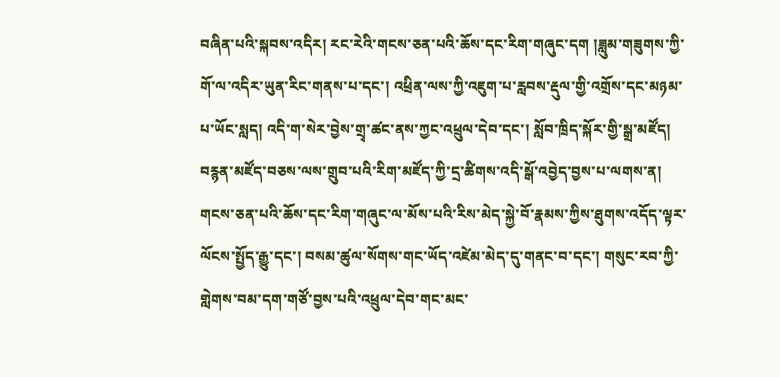བཞིན་པའི་སྐབས་འདིར། རང་རེའི་གངས་ཅན་པའི་ཆོས་དང་རིག་གཞུང་དག །ཟླུམ་གཟུགས་ཀྱི་གོ་ལ་འདིར་ཡུན་རིང་གནས་པ་དང་། འཕྲིན་ལས་ཀྱི་འཇུག་པ་རླབས་རྡུལ་གྱི་འགྲོས་དང་མཉམ་པ་ཡོང་སླད། འདི་ག་སེར་བྱེས་གྲྭ་ཚང་ནས་ཀྱང་འཕྲུལ་དེབ་དང་། སློབ་ཁྲིད་སྐོར་གྱི་སྒྲ་མཛོད། བརྙན་མཛོད་བཅས་ལས་གྲུབ་པའི་རིག་མཛོད་ཀྱི་དྲ་ཚིགས་འདི་སྒོ་འབྱེད་བྱས་པ་ལགས་ན། གངས་ཅན་པའི་ཆོས་དང་རིག་གཞུང་ལ་མོས་པའི་རིས་མེད་སྐྱེ་བོ་རྣམས་ཀྱིས་ཐུགས་འདོད་ལྟར་ལོངས་སྤྱོད་རྒྱུ་དང་། བསམ་ཚུལ་སོགས་གང་ཡོད་འཛེམ་མེད་དུ་གནང་བ་དང་། གསུང་རབ་ཀྱི་གླེགས་བམ་དག་གཙོ་བྱས་པའི་འཕྲུལ་དེབ་གང་མང་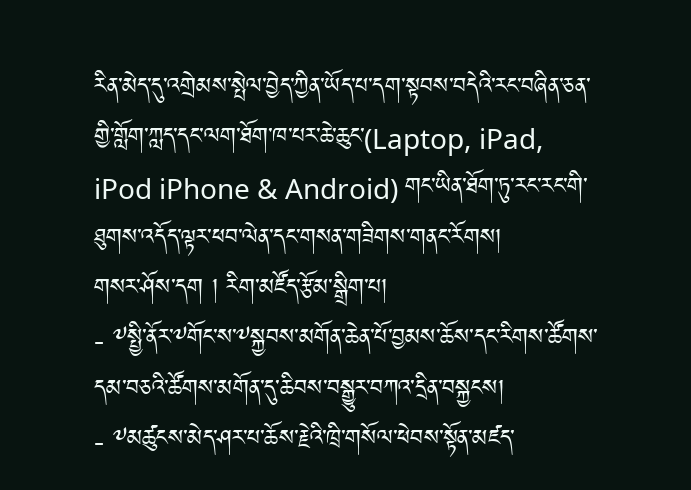རིན་མེད་དུ་འགྲེམས་སྤེལ་བྱེད་ཀྱིན་ཡོད་པ་དག་སྟབས་བདེའི་རང་བཞིན་ཅན་གྱི་གློག་ཀླད་དང་ལག་ཐོག་ཁ་པར་ཆེ་ཆུང་(Laptop, iPad, iPod iPhone & Android) གང་ཡིན་ཐོག་ཏུ་རང་རང་གི་ཐུགས་འདོད་ལྟར་ཕབ་ལེན་དང་གསན་གཟིགས་གནང་རོགས།
གསར་ཤོས་དག ། རིག་མཛོད་རྩོམ་སྒྲིག་པ།
- ༸སྤྱི་ནོར་༸གོང་ས་༸སྐྱབས་མགོན་ཆེན་པོ་བྱམས་ཆོས་དང་རིགས་ཚོགས་དམ་བཅའི་ཚོགས་མགོན་དུ་ཆིབས་བསྒྱུར་བཀའ་དྲིན་བསྐྱངས།
- ༸མཚུངས་མེད་ཤར་པ་ཆོས་རྗེའི་ཁྲི་གསོལ་ཕེབས་སྟོན་མཛད་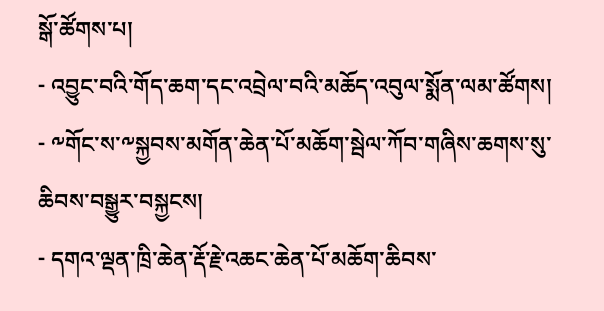སྒོ་ཚོགས་པ།
- འབྱུང་བའི་གོད་ཆག་དང་འབྲེལ་བའི་མཆོད་འབུལ་སྨོན་ལམ་ཚོགས།
- ༸གོང་ས་༸སྐྱབས་མགོན་ཆེན་པོ་མཆོག་སྦེལ་ཀོབ་གཞིས་ཆགས་སུ་ཆིབས་བསྒྱུར་བསྐྱངས།
- དགའ་ལྡན་ཁྲི་ཆེན་རྡོ་རྗེ་འཆང་ཆེན་པོ་མཆོག་ཆིབས་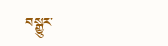བསྒྱུར་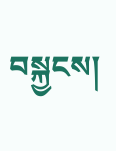བསྐྱངས།